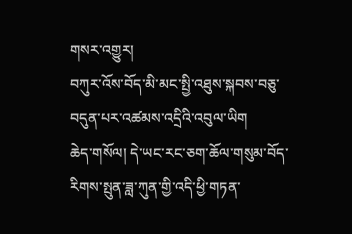གསར་འགྱུར།
བཀུར་འོས་བོད་མི་མང་སྤྱི་འཐུས་སྐབས་བཅུ་བདུན་པར་འཚམས་འདྲིའི་འབུལ་ཡིག
ཆེད་གསོལ། དེ་ཡང་རང་ཅག་ཆོལ་གསུམ་བོད་རིགས་སྤུན་ཟླ་ཀུན་གྱི་འདི་ཕྱི་གཏན་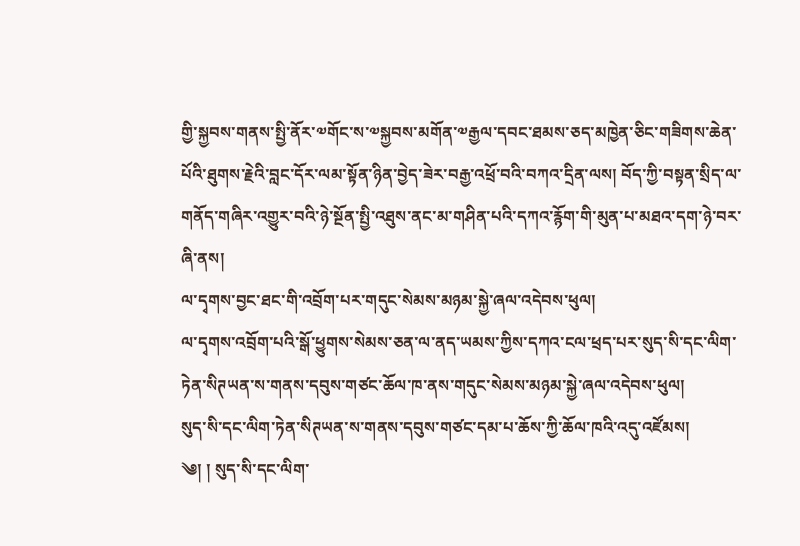གྱི་སྐྱབས་གནས་སྤྱི་ནོར་༧གོང་ས་༧སྐྱབས་མགོན་༧རྒྱལ་དབང་ཐམས་ཅད་མཁྱེན་ཅིང་གཟིགས་ཆེན་པོའི་ཐུགས་རྗེའི་བླང་དོར་ལམ་སྟོན་ཉིན་བྱེད་ཟེར་བརྒྱ་འཕྲོ་བའི་བཀའ་དྲིན་ལས། བོད་ཀྱི་བསྟན་སྲིད་ལ་གནོད་གཞིར་འགྱུར་བའི་ཉེ་སྔོན་སྤྱི་འཐུས་ནང་མ་གཤིན་པའི་དཀའ་རྙོག་གི་མུན་པ་མཐའ་དག་ཉེ་བར་ཞི་ནས།
ལ་དྭགས་བྱང་ཐང་གི་འབྲོག་པར་གདུང་སེམས་མཉམ་སྐྱེ་ཞལ་འདེབས་ཕུལ།
ལ་དྭགས་འབྲོག་པའི་སྒོ་ཕྱུགས་སེམས་ཅན་ལ་ནད་ཡམས་ཀྱིས་དཀའ་ངལ་ཕྲད་པར་སུད་སི་དང་ལིག་ཏེན་སིཊཡན་ས་གནས་དབུས་གཙང་ཆོལ་ཁ་ནས་གདུང་སེམས་མཉམ་སྐྱེ་ཞལ་འདེབས་ཕུལ།
སུད་སི་དང་ལིག་ཏེན་སིཊཡན་ས་གནས་དབུས་གཙང་དམ་པ་ཆོས་ཀྱི་ཆོལ་ཁའི་འདུ་འཛོམས།
༄། ། སུད་སི་དང་ལིག་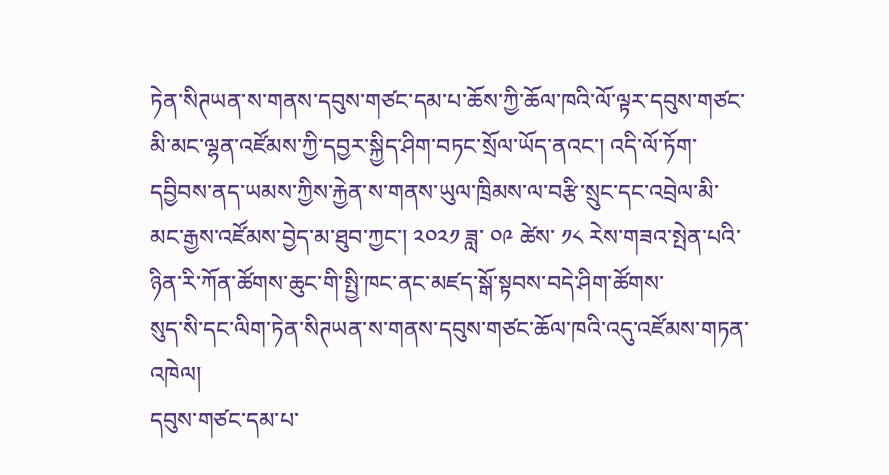ཏེན་སིཊཡན་ས་གནས་དབུས་གཙང་དམ་པ་ཆོས་ཀྱི་ཆོལ་ཁའི་ལོ་ལྟར་དབུས་གཙང་མི་མང་ལྷན་འཛོམས་ཀྱི་དབྱར་སྐྱིད་ཤིག་བཏང་སྲོལ་ཡོད་ནའང་། འདི་ལོ་ཏོག་དབྱིབས་ནད་ཡམས་ཀྱིས་རྐྱེན་ས་གནས་ཡུལ་ཁྲིམས་ལ་བརྩི་སྲུང་དང་འབྲེལ་མི་མང་རྒྱས་འཛོམས་བྱེད་མ་ཐུབ་ཀྱང་། ༢༠༢༡ ཟླ་ ༠༩ ཚེས་ ༡༨ རེས་གཟའ་སྤེན་པའི་ཉིན་རི་ཀོན་ཚོགས་ཆུང་གི་སྤྱི་ཁང་ནང་མཛད་སྒོ་སྟབས་བདེ་ཤིག་ཚོགས་
སུད་སི་དང་ལིག་ཏེན་སིཊཡན་ས་གནས་དབུས་གཙང་ཆོལ་ཁའི་འདུ་འཛོམས་གཏན་འཁེལ།
དབུས་གཙང་དམ་པ་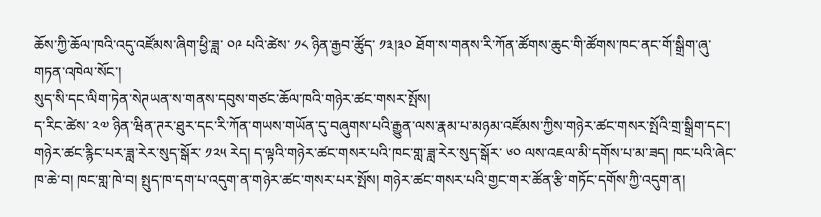ཆོས་ཀྱི་ཆོལ་ཁའི་འདུ་འཛོམས་ཞིག་ཕྱི་ཟླ་ ༠༩ པའི་ཚེས་ ༡༨ ཉིན་རྒྱབ་ཚོུད་ ༡༣།༣༠ ཐོག་ས་གནས་རི་ཀོན་ཚོགས་ཆུང་གི་ཚོགས་ཁང་ནང་གོ་སྒྲིག་ཞུ་གཏན་འཁེལ་སོང་།
སུད་སི་དང་ལིག་ཏེན་སེཊཡན་ས་གནས་དབུས་གཙང་ཆོལ་ཁའི་གཉེར་ཚང་གསར་སྤོས།
ད་རིང་ཚེས་ ༢༧ ཉིན་ཝིན་ཊར་ཐུར་དང་རི་ཀོན་གཡས་གཡོན་དུ་བཞུགས་པའི་རྒྱུན་ལས་རྣམ་པ་མཉམ་འཛོམས་ཀྱིས་གཉེར་ཚང་གསར་སྤོའི་གྲ་སྒྲིག་དང་། གཉེར་ཚང་རྙིང་པར་ཟླ་རེར་སུད་སྒོར་ ༡༢༥ རེད། ད་ལྟའི་གཉེར་ཚང་གསར་པའི་ཁང་གླ་ཟླ་རེར་སུད་སྒོར་ ༦༠ ལས་འཇལ་མི་དགོས་པ་མ་ཟད། ཁང་པའི་ཞེང་ཁ་ཆེ་བ། ཁང་གླ་ཁེ་བ། སྤུད་ཁ་དག་པ་འདུག་ན་གཉེར་ཚང་གསར་པར་སྤོས། གཉེར་ཚང་གསར་པའི་གྱང་གར་ཚོན་རྩི་གཏོང་དགོས་ཀྱི་འདུག་ན།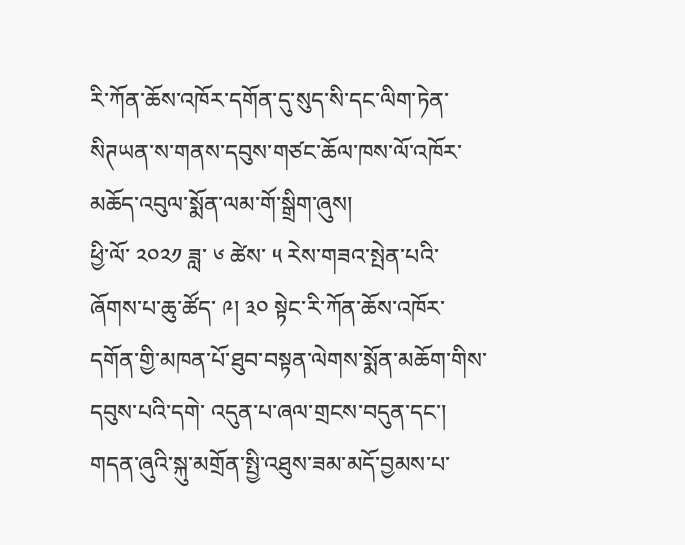རི་ཀོན་ཆོས་འཁོར་དགོན་དུ་སུད་སི་དང་ལིག་ཏེན་སིཊཡན་ས་གནས་དབུས་གཙང་ཆོལ་ཁས་ལོ་འཁོར་མཆོད་འབུལ་སྨོན་ལམ་གོ་སྒྲིག་ཞུས།
ཕྱི་ལོ་ ༢༠༢༡ ཟླ་ ༦ ཚེས་ ༥ རེས་གཟའ་སྤེན་པའི་ཞོགས་པ་ཆུ་ཚོད་ ༩། ༣༠ སྟེང་རི་ཀོན་ཆོས་འཁོར་དགོན་གྱི་མཁན་པོ་ཐུབ་བསྟན་ལེགས་སྨོན་མཆོག་གིས་དབུས་པའི་དགེ་ འདུན་པ་ཞལ་གྲངས་བདུན་དང་། གདན་ཞུའི་སྐུ་མགྲོན་སྤྱི་འཐུས་ཟམ་མདོ་བྱམས་པ་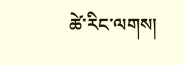ཚེ་རིང་ལགས།